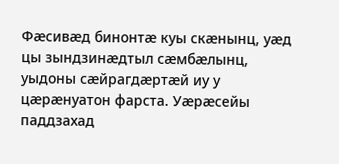Фæсивæд бинонтæ куы скæнынц, уæд цы зындзинæдтыл сæмбæлынц, уыдоны сæйрагдæртæй иу у цæрæнуатон фарста. Уæрæсейы паддзахад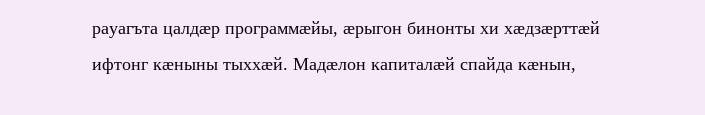рауагъта цалдæр программæйы, æрыгон бинонты хи хæдзæрттæй ифтонг кæныны тыххæй. Мадæлон капиталæй спайда кæнын,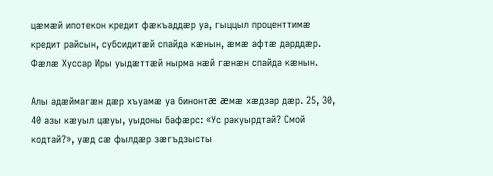цæмæй ипотекон кредит фæкъаддæр уа, гыццыл проценттимæ кредит райсын, субсидитæй спайда кæнын, æмæ афтæ дарддæр. Фæлæ Хуссар Иры уыдæттæй нырма нæй гæнæн спайда кæнын.

Алы адæймагæн дæр хъуамæ уа бинонтæ æмæ хæдзар дæр. 25, 30, 40 азы кæуыл цæуы, уыдоны бафæрс: «Ус ракуырдтай? Смой кодтай?», уæд сæ фылдæр зæгъдзысты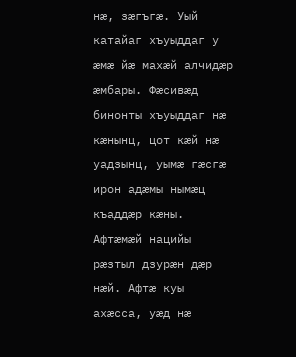нæ, зæгъгæ. Уый катайаг хъуыддаг у æмæ йæ махæй алчидæр æмбары. Фæсивæд бинонты хъуыддаг нæ кæнынц, цот кæй нæ уадзынц, уымæ гæсгæ ирон адæмы нымæц къаддæр кæны. Афтæмæй нацийы рæзтыл дзурæн дæр нæй. Афтæ куы ахæсса, уæд нæ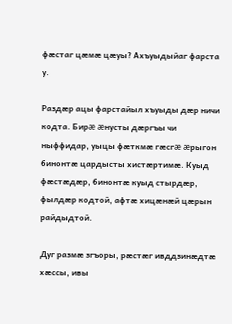фæстаг цæмæ цæуы? Ахъуыдыйаг фарста у.

Раздæр ацы фарстайыл хъуыды дæр ничи кодта. Бирæ æнусты дæргъы чи ныффидар, уыцы фæткмæ гæсгæ æрыгон бинонтæ цардысты хистæртимæ. Куыд фæстæдæр, бинонтæ куыд стырдæр, фылдæр кодтой, афтæ хицæнæй цæрын райдыдтой.

Дуг размæ згъоры, рæстæг ивддзинæдтæ хæссы, ивы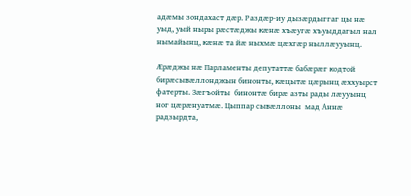адæмы зондахаст дæр. Раздæр-иу дызæрдыггаг цы нæ уыд, уый ныры рæстæджы кæнæ хъæугæ хъуыддагыл нал нымайынц, кæнæ та йæ ныхмæ цæхгæр ныллæууынц.

Æрæджы нæ Парламенты депутаттæ бабæрæг кодтой бирæсывæллонджын бинонты, кæцытæ цæрынц æххуырст фатерты. Зæгъойты  бинонтæ бирæ азты рады лæууынц ног цæрæнуатмæ. Цыппар сывæллоны  мад Аннæ радзырдта,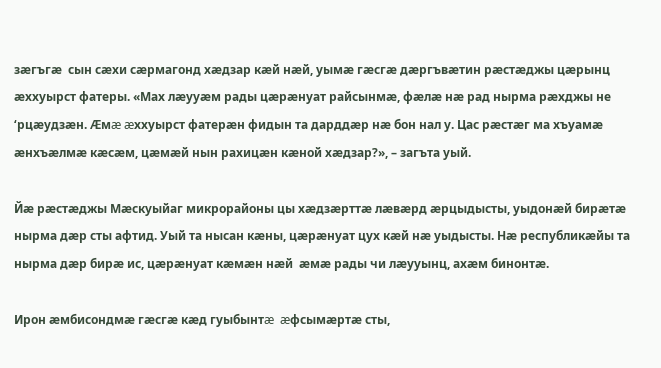зæгъгæ  сын сæхи сæрмагонд хæдзар кæй нæй, уымæ гæсгæ дæргъвæтин рæстæджы цæрынц æххуырст фатеры. «Мах лæууæм рады цæрæнуат райсынмæ, фæлæ нæ рад нырма рæхджы не ‘рцæудзæн. Æмæ æххуырст фатерæн фидын та дарддæр нæ бон нал у. Цас рæстæг ма хъуамæ æнхъæлмæ кæсæм, цæмæй нын рахицæн кæной хæдзар?», – загъта уый.

Йæ рæстæджы Мæскуыйаг микрорайоны цы хæдзæрттæ лæвæрд æрцыдысты, уыдонæй бирæтæ нырма дæр сты афтид. Уый та нысан кæны, цæрæнуат цух кæй нæ уыдысты. Нæ республикæйы та нырма дæр бирæ ис, цæрæнуат кæмæн нæй  æмæ рады чи лæууынц, ахæм бинонтæ.

Ирон æмбисондмæ гæсгæ кæд гуыбынтæ  æфсымæртæ сты,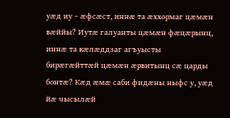уæд иу – æфсæст, иннæ та æххормаг цæмæн вæййы? Иутæ галуанты цæмæн фæцæрынц, иннæ та кæлæддзаг агъуысты бирæгæйттæй цæмæн æрвитынц сæ царды бонтæ? Кæд æмæ саби фидæны ныфс у, уæд йæ чысылæй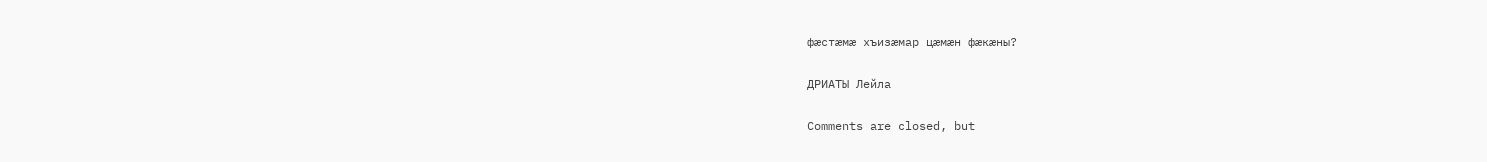фæстæмæ хъизæмар цæмæн фæкæны?

ДРИАТЫ Лейла

Comments are closed, but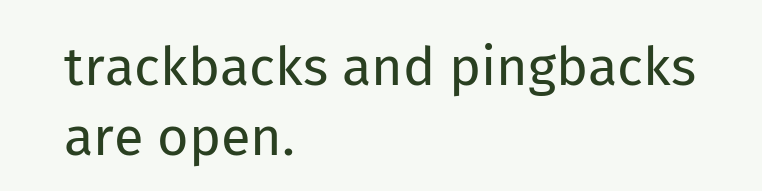trackbacks and pingbacks are open.